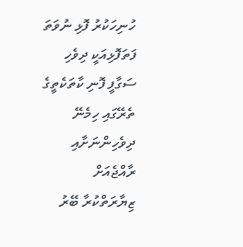ހުނިހަކުރު ފޮޅި ނުވަތަ ފަތަފޮޅިއަކީ ދިވެހި ސަގާފީ ފޮނި ކާތަކެތީގެ ތެރޭގައި ހިމެނޭ ދިވެހިންނަށާއި ރާއްޖެއަށް ޒިޔާރަތްކުރާ ބޭރު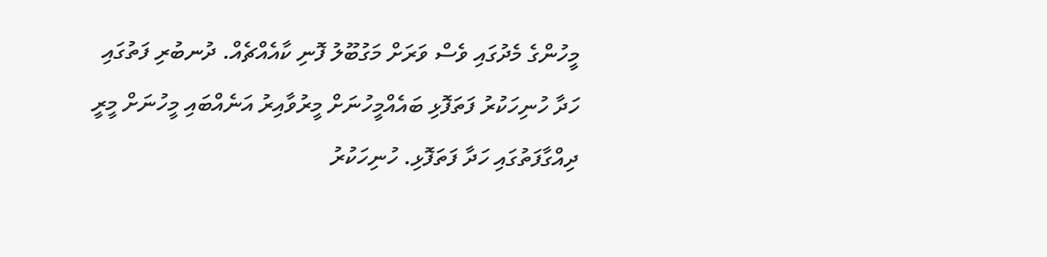މީހުންގެ މެދުގައި ވެސް ވަރަށް މަގުބޫލު ފޮނި ކާއެއްޗެއް. ދުނބުރި ފަތުގައި ހަދާ ހުނިހަކުރު ފަތަފޮޅި ބައެއްމީހުނަށް މީރުވާއިރު އަނެއްބައި މީހުނަށް މީރީ ދިއްގާފަތުގައި ހަދާ ފަތަފޮޅި. ހުނިހަކުރު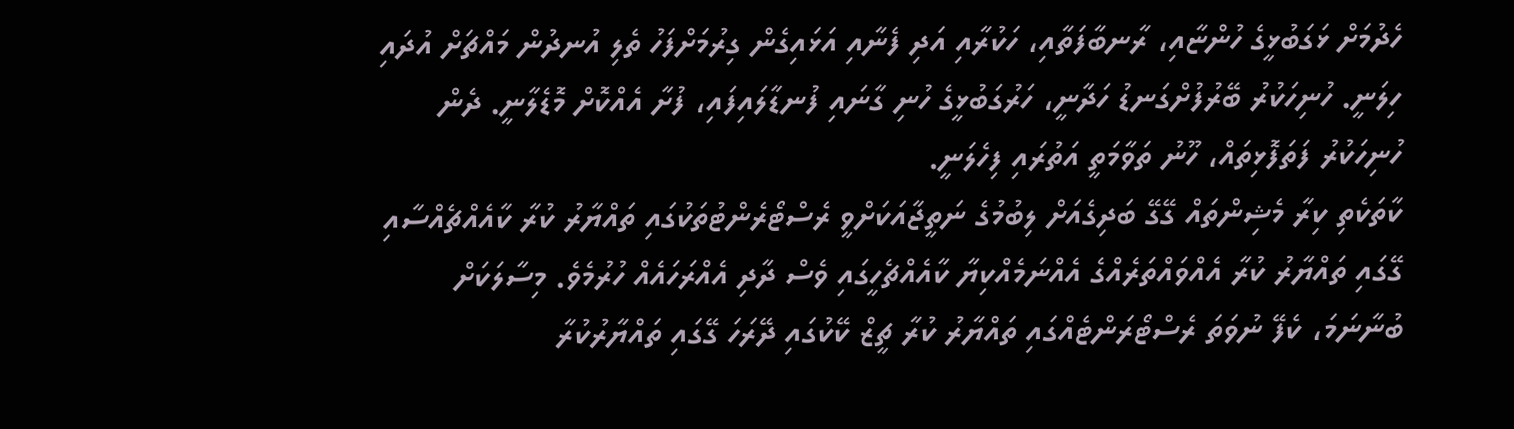ހެދުމަށް ޅަގަބުޅީގެ ހުންޏާއި، ރާނބާފަތާއި، ހަކުރާއި އަދި ފެނާއި އަޅައިގެން ގިރުމަށްފަހު ތެލި އުނދުން މައްޗަށް އުދައި ހިލަނީ. ހުނިހަކުރު ބޭރުފުށްގަނޑު ހަދާނީ، ހަރުގަބުޅީގެ ހުނި ގާނައި ފުނޑާލައިފައި، ފުށާ އެއްކޮށް މޮޑެލާނީ. ދެން ހުނިހަކުރު ފަތަފޮޅިތައް، ހޫނު ތަވާމަތީ އަތުރައި ފިހެލަނީ.
ކާތަކެތި ކިރާ މެޝިންތައް ގޭގޭ ބަދިގެއަށް ލިބުމުގެ ނަތީޖާއަކަށްވީ ރެސްޓޯރެންޓުތަކުގައި ތައްޔާރު ކުރާ ކާއެއްޗެއްސާއި ގޭގައި ތައްޔާރު ކުރާ އެއްވައްތަރެއްގެ އެއްނަމެއްކިޔާ ކާއެއްޗެހީގައި ވެސް ދާދި އެއްރަހައެއް ހުރުމެވެ. މިސާލަކަށް ބުނާނަމަ، ކެފޭ ނުވަތަ ރެސްޓޯރަންޓެއްގައި ތައްޔާރު ކުރާ ޗީޒް ކޭކުގައި ދޭރަހަ ގޭގައި ތައްޔާރުކުރާ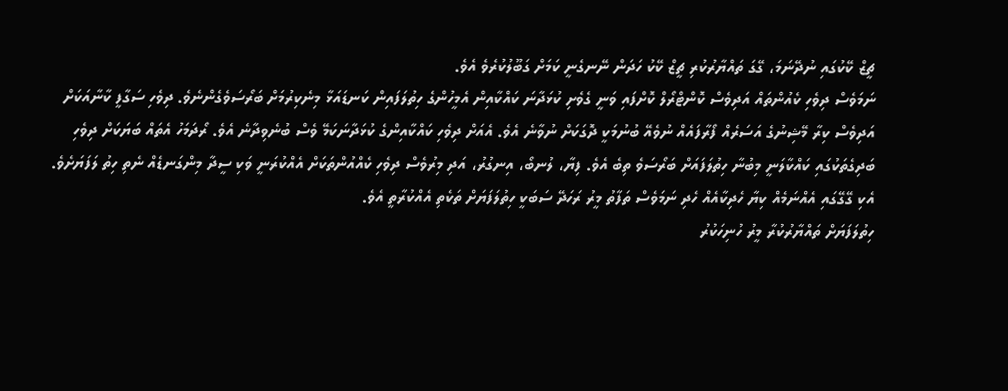ޗީޒް ކޭކުގައި ނުދޭނަމަ، ގޭގަ ތައްޔާރުކުރި ޗީޒް ކޭކު ހަދަން ނޭނގެނީ ކަމަށް ގަބޫލުކުރެވެ އެވެ.
ނަމަވެސް ދިވެހި ކެއުންތައް އަދިވެސް ކޮންޓްރޯލް ކޮށްފައި ވަނީ ގެވެށި ކުޅަދާނަ ކައްކާއިން އެމީހުންގެ ހިތުލަފައިން ކަނޑައަޅާ މިނެކިރުމަށް ބަރޯސަވެގެންނެވެ. ދިވެހި ސަގާފީ ކާނާއަކަށް އަދިވެސް ކިރާ މޭޝިނުގެ އަސަރެއް ފޯރާފައެއް ނުވެއޭ ބުނުމަކީ ދޮގަކަށް ނުވާނެ އެވެ. އެއަށް ދިވެހި ކައްކާއިންގެ ކުޅަދާނަކަމޭ ވެސް ބުނެވިދާނެ އެވެ. ރޯދަމަހު އެތައް ބަޔަކަށް ދިވެހި ބަދިގެތަކުގައި ކައްކާލަނީ މިބުނާ ހިތުލަފައަށް ބަރޯސަވެ ތިބެ އެވެ. ފިޔާ، ލުނބޯ، އިނގުރު، އަދި މިރުވެސް ދިވެހި ކެއްއުންތަކަށް އެއްކުރަނީ ވަކި ސީދާ މިންގަނޑެއް ނެތި ހިތު ލަފަޔަށެވެ. އެކި ގޭގޭގައި އެއްނަމެއް ކިޔާ ހެދިކާއެއް ހެދި ނަމަވެސް ތަފާތު މީރު ރަހަދޭ ސަބަކީ ހިތުލަފަޔަށް ތަކެތި އެއްކުރާތީ އެވެ.
ހިތުލަފަޔަށް ތައްޔާރުކުރާ މީރު ހުނިހަކުރު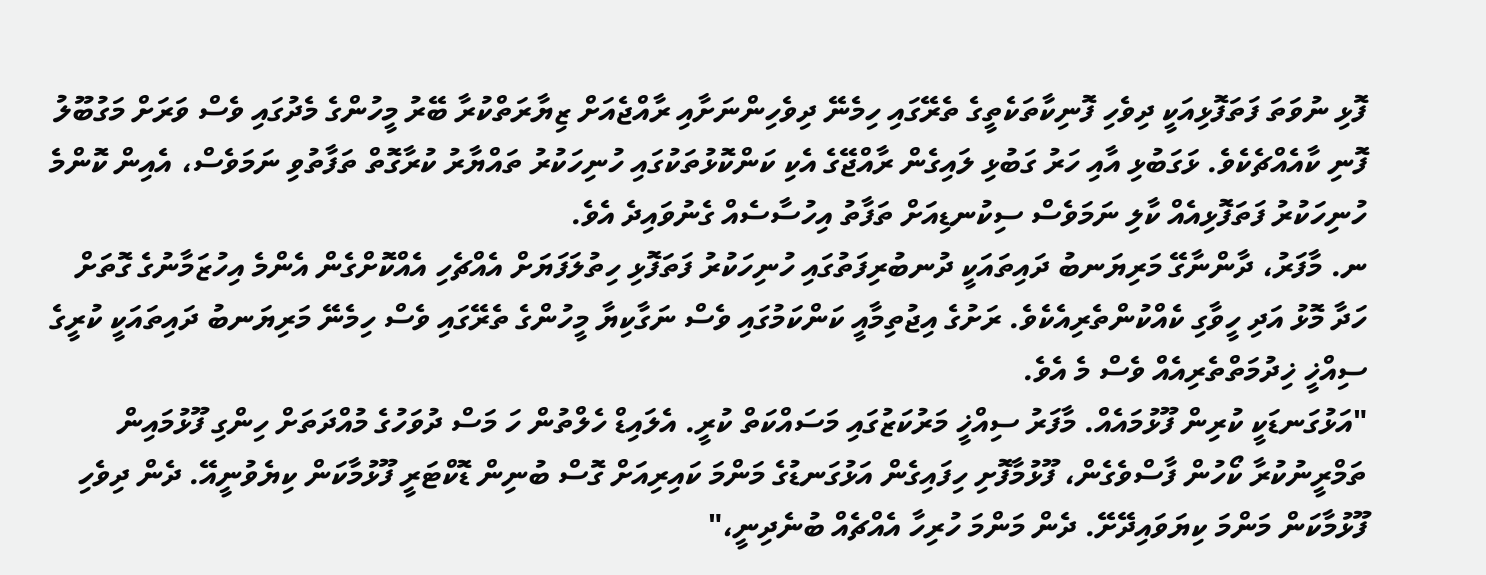ފޮޅި ނުވަތަ ފަތަފޮޅިއަކީ ދިވެހި ފޮނިކާތަކެތީގެ ތެރޭގައި ހިމެނޭ ދިވެހިންނަށާއި ރާއްޖެއަށް ޒިޔާރަތްކުރާ ބޭރު މީހުންގެ މެދުގައި ވެސް ވަރަށް މަގުބޫލު ފޮނި ކާއެއްޗެކެވެ. ޅަގަބުޅި އާއި ހަރު ގަބުޅި ލައިގެން ރާއްޖޭގެ އެކި ކަންކޮޅުތަކުގައި ހުނިހަކުރު ތައްޔާރު ކުރާގޮތް ތަފާތުވި ނަމަވެސް، އެއިން ކޮންމެ ހުނިހަކުރު ފަތަފޮޅިއެއް ކާލި ނަމަވެސް ސިކުނޑިއަށް ތަފާތު އިހުސާސެއް ގެނުވައިދެ އެވެ.
ނ. މާފަރު، ދާންނާގޭ މަރިޔަނބު ދައިތައަކީ ދުނބުރިފަތުގައި ހުނިހަކުރު ފަތަފޮޅި ހިތުލަފަޔަށް އެއްޗެހި އެއްކޮށްގެން އެންމެ އިހުޒަމާނުގެ ގޮތަށް ހަދާ މޮޅު އަދި ހީވާގި ކެއްކުންތެރިއެކެވެ. ރަށުގެ އިޖުތިމާއީ ކަންކަމުގައި ވެސް ނަގާކިޔާ މީހުންގެ ތެރޭގައި ވެސް ހިމެނޭ މަރިޔަނބު ދައިތައަކީ ކުރީގެ ސިއްޚީ ޚިދުމަތްތެރިއެއް ވެސް މެ އެވެ.
"އަޅުގަނޑަކީ ކުރިން ފޫޅުމައެއް. މާފަރު ސިއްޚީ މަރުކަޒުގައި މަސައްކަތް ކުރީ. އެލައިޑް ހެލްތުން ހަ މަސް ދުވަހުގެ މުއްދަތަށް ހިންގި ފޫޅުމައިން ތަމްރީނުކުރާ ކޯހުން ފާސްވެގެން، ފޫޅުމާފޮށި ހިފައިގެން އަޅުގަނޑުގެ މަންމަ ކައިރިއަށް ގޮސް ބުނިން ޑޮކްޓަރީ ފޫޅުމާކަން ކިޔެވުނީއޭ. ދެން ދިވެހި ފޫޅުމާކަން މަންމަ ކިޔަވައިދޭށޭ. ދެން މަންމަ ހުރިހާ އެއްޗެއް ބުނެދިނީ،"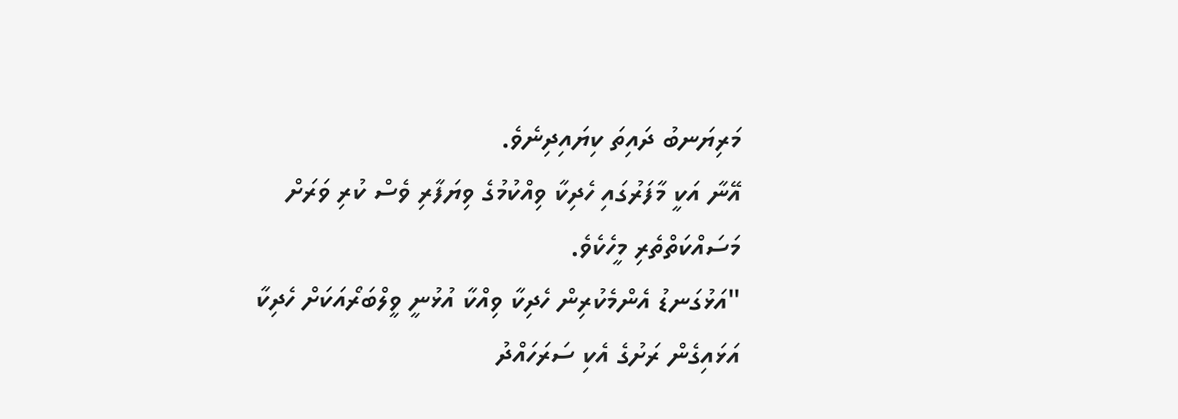މަރިޔަނބު ދައިތަ ކިޔައިދިނެވެ.
އޭނާ އަކީ މާފަރުގައި ހެދިކާ ވިއްކުމުގެ ވިޔަފާރި ވެސް ކުރި ވަރަށް މަސައްކަތްތެރި މީހެކެވެ.
"އަޅުގަނޑު އެންމެކުރިން ހެދިކާ ވިއްކާ އުޅުނީ ވީލްބަރޯއަކަށް ހެދިކާ އަޅައިގެން ރަށުގެ އެކި ސަރަހައްދު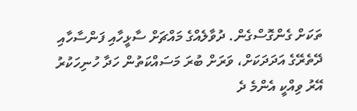ތަކަށް ގެންގޮސްގެން. ދުވާލެއްގެ މައްޗަށް ސާޅީހާއި ފަންސާހާއި ދޭތެރޭގެ އަދަދަކަށް، ވަރަށް ބުރަ މަސައްކަތުން ހަދާ ހުނިހަކުރު އޭރު ވިއްކީ އެންމެ ދެ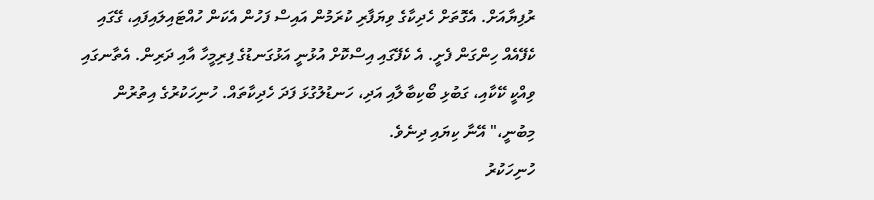ރުފިޔާއަށް. އެގޮތަށް ހެދިކާގެ ވިޔަފާރި ކުރަމުން އައިސް ފަހުން އެކަން ހުއްޓައިލައިފައި، ގޭގައި ކެފޭއެއް ހިންގަން ފެށީ. އެ ކެފޭގައި އިސްކޮށް އުޅުނީ އަޅުގަނޑުގެ ފިރިމީހާ އާއި ދަރިން. އެތާނގައި ވިއްކީ ކޭކާއި، ގަބުޅި ބޯކިބާލާއި އަދި، ހަނޑުލުގުޅަ ފަދަ ހެދިކާތައް. ހުނިހަކުރުގެ އިތުރުން މިބުނީ،" އޭނާ ކިޔައި ދިނެވެ.
ހުނިހަކުރު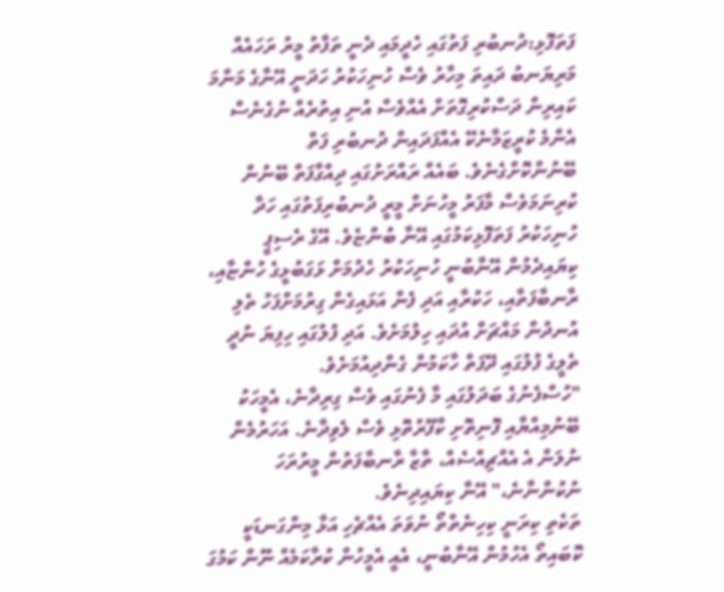ފަތަފޮޅި:ދުނބުރި ފަތުގައި ހެދީމައި ދެނީ ތަފާތު މީރު ރަހައެއް
މަރިޔަނބު ދައިތަ މިހާރު ވެސް ހުނިހަކުރު ހަދަނީ އޭނާގެ މަންމަ ކައިރިން ދަސްކުރިގޮތަށް އެއްވެސް އުނި އިތުރެއް ނުގެނެސް އެންމެ ކުރީޒަމާނެކޭ އެއްފަދައިން ދުނބުރި ފަތް ބޭނުންކޮށްގެނެވެ. ބައެއް ރައްރަށުގައި ދިއްގާފަތް ބޭނުން ކުރިނަމަވެސް މާފަރު މީހުނަށް މީރީ ދުނބުރިފަތުގައި ހަދާ ހުނިހަކުރު ފަތަފޮޅިކަމުގައި އޭނާ ބުންޏެވެ. އޭގެ ރެސިޕީ ކިޔައިދެމުން އޭނާބުނީ ހުނިހަކުރު ހެދުމަށް ޅަގަބުޅީގެ ހުންޏާއި، ރާނބާފަތާއި، ހަކުރާއި އަދި ފެން އަޅައިގެން ގިރުމަށްފަހު ތެލި އުނދުން މައްޗަށް އުދައި ހިލުމަށެވެ. އަދި ފުލުގައި ހިފިޔަ ނުދީ ތެލީގެ ފުލުގައި ދޭފަތް ހާކަމުން ގެންދިއުމަށެވެ.
"ހުސްފެނުގެ ބަދަލުގައި މާ ފެނުގައި ވެސް ގިރިދާނެ، އެމީހަކު ބޭނުމިއްޔާއި ފޮނިތޮށި ކާފޫރުތޮޅި ވެސް ލެވިދާނެ. އަހަރުމެން ނުލަން އެ އެއްޗިއްސެއް، ތާޒާ ރާނބާފަތުން މީރުރަހަ ނުކުންނާނެ،" އޭނާ ކިޔައިދިނެވެ.
ތަކެތި ކިރަނީ ކިހިނެތްތޯ ނުވަތަ އެއްޗެހި އަޅާ މިންގަނޑަކީ ކޮބައިތޯ އެހުމުން އޭނާބުނީ، އެއީ އެމީހުން ކުރާކަމެއް ނޫން ކަމުގަ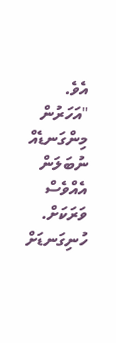އެވެ.
"އަހަރުން މިންގަނޑެއް ނުބަލަން އެއްވެސް ވަރަކަށް. ހުނިގަނޑަށް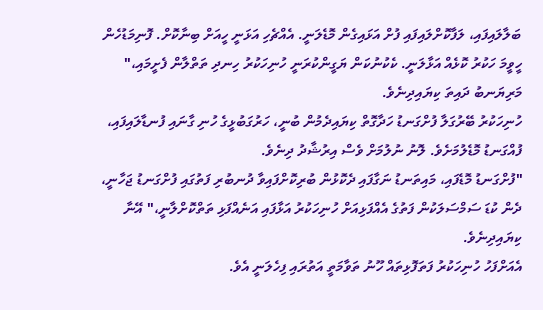ބަލާލައިފައި، ލަފާކޮށްލައިފައި ފުށް އަޅައިގެން މޮޑެލަނީ. އެއްޗެހި އަޅަނީ ހީއަށް ބިނާކޮށް. ފޮނިމަޑުހެން ހީވީމަ ހަކުރު ކޮޅެއް އަޅާލަނީ. ކެކުނުކަން ޔަގީންކުރަނީ ހުނިހަކުރު ހިނދި ތަތްލާން ފެށީމައި،" މަރިޔަނބު ދައިތަ ކިޔައިދިނެވެ.
ހުނިހަކުރު ބޭރުގަލާ ފުށްގަނޑު ހަދާގޮތް ކިޔައިދެމުން ބުނީ، ހަރުގަބުޅީގެ ހުނި ގާނައި ފުނޑާލައިފައި، ފުއްގަނޑު މޮޑެލުމަށެވެ. ލޮނު ނުލުމަށް ވެސް އިރުޝާދު ދިނެވެ.
"ފުށްގަނޑު މޮޑެފައި، މައިތަނޑު ނަގާފައި ދެކޮޅުން ބުރިކޮށްފައިވާ ދުނބުރި ފަތުގައި ފުށްގަނޑު ޖަހާނީ، ދެން ކުޑަ ސަމްސަލަކުން ފަތުގެ އެއްފަޅިއަށް ހުނިހަކުރު އަޅާފައި އަނެއްފަޅި ތަތްކޮށްލާނީ،" އޭނާ ކިޔައިދިނެވެ.
އެއަށްފަހު ހުނިހަކުރު ފަތަފޮޅިތައް ހޫނު ތަވާމަތީ އަތުރައި ފިހެލަނީ އެވެ.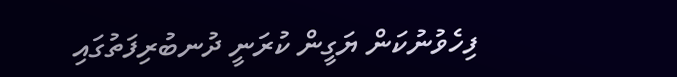ފިހެވުނުކަން ޔަގީން ކުރަނީ ދުނބުރިފަތުގައި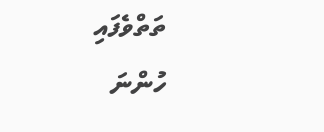ތަތްވެފައި ހުންނަ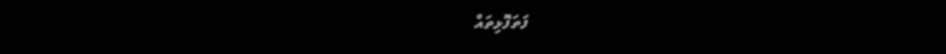ފަތަފޮޅިތައް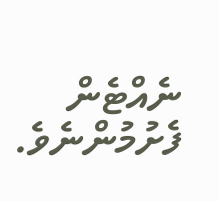ނެއްޓެން ފެށުމުންނެވެ.